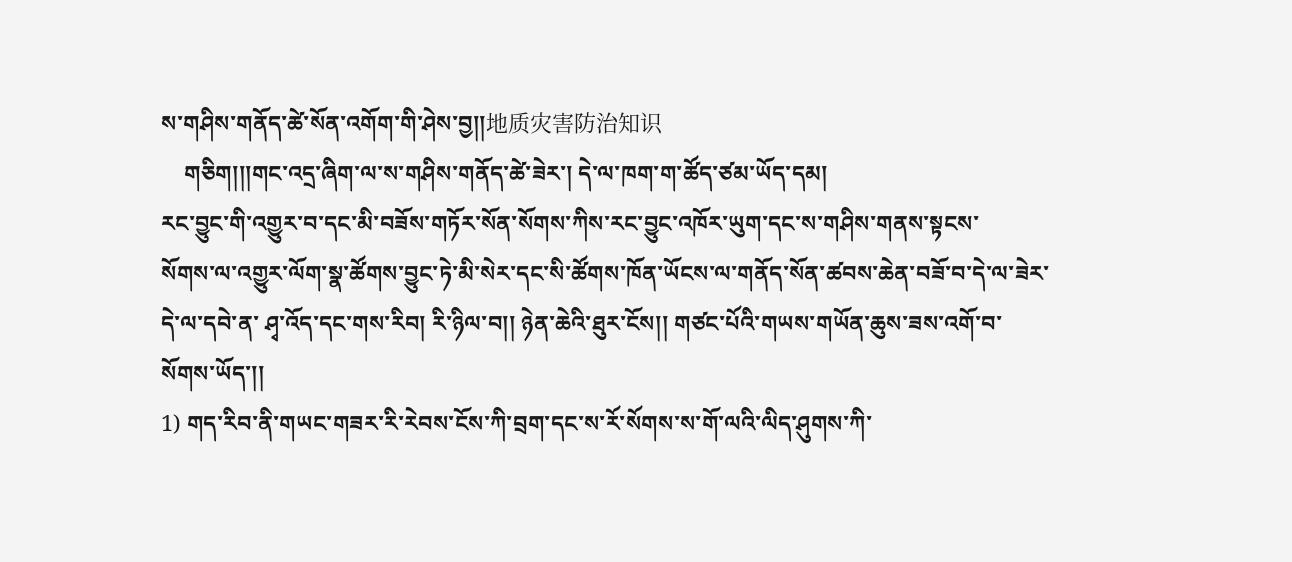ས་གཤིས་གནོད་ཚེ་སོན་འགོག་གི་ཤེས་བྱ།།地质灾害防治知识
    གཅིག།།།གང་འདྲ་ཞིག་ལ་ས་གཤིས་གནོད་ཚེ་ཟེར་། དེ་ལ་ཁག་ག་ཚོད་ཙམ་ཡོད་དམ།
རང་བྱུང་གི་འགྱུར་བ་དང་མི་བཟོས་གཏོར་སོན་སོགས་ཀིས་རང་བྱུང་འཁོར་ཡུག་དང་ས་གཤིས་གནས་སྟངས་
སོགས་ལ་འགྱུར་ལོག་སྣ་ཚོགས་བྱུང་ཏེ་མི་སེར་དང་སི་ཚོགས་ཁོན་ཡོངས་ལ་གནོད་སོན་ཚབས་ཆེན་བཟོ་བ་དེ་ལ་ཟེར་
དེ་ལ་དབེ་ན་ ཤྭ་འོད་དང་གས་རིབ། རི་ཉིལ་བ།། ཉེན་ཆེའི་ཐུར་ངོས།། གཙང་པོའི་གཡས་གཡོན་ཆུས་ཟས་འགོ་བ་
སོགས་ཡོད་།།
1) གད་རིབ་ནི་གཡང་གཟར་རི་རེབས་ངོས་ཀི་བྲག་དང་ས་རོ་སོགས་ས་གོ་ལའི་ལིད་ཤུགས་ཀི་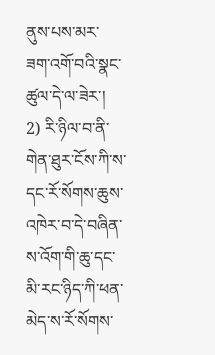ནུས་པས་མར་
ཟག་འགོ་བའི་སྣང་ཚུལ་དེ་ལ་ཟེར་།
2) རི་ཉིལ་བ་ནི་གེན་ཐུར་ངོས་ཀི་ས་དང་རོ་སོགས་ཆུས་འཁེར་བ་དེ་བཞིན་ས་འོག་གི་ཆུ་དང་མི་རང་ཉིད་ཀི་ཕན་
མེད་ས་རོ་སོགས་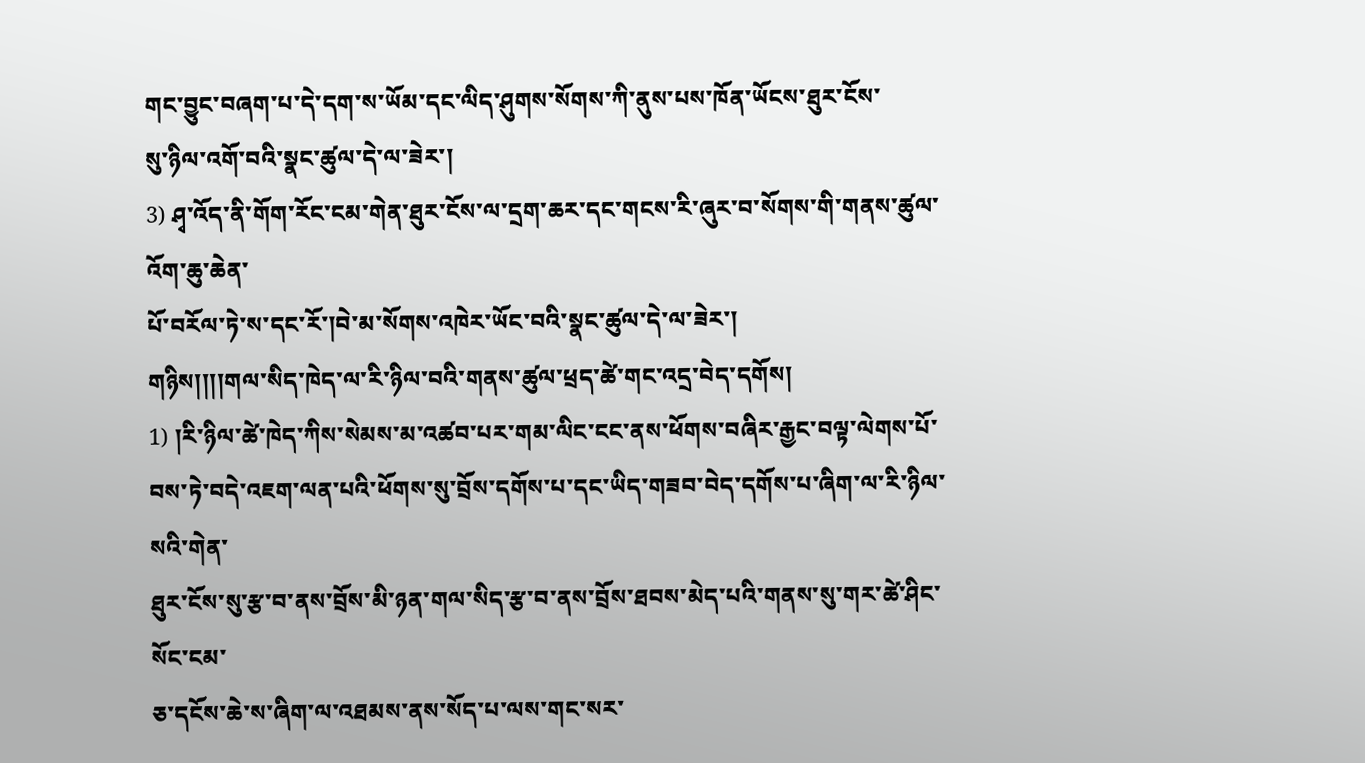གང་བྱུང་བཞག་པ་དེ་དག་ས་ཡོམ་དང་ལིད་ཤུགས་སོགས་ཀི་ནུས་པས་ཁོན་ཡོངས་ཐུར་ངོས་
སུ་ཉིལ་འགོ་བའི་སྣང་ཚུལ་དེ་ལ་ཟེར་།
3) ཤྭ་འོད་ནི་གོག་རོང་ངམ་གེན་ཐུར་ངོས་ལ་དྲག་ཆར་དང་གངས་རི་ཞུར་བ་སོགས་གི་གནས་ཚུལ་འོག་ཆུ་ཆེན་
པོ་བརོལ་ཏེ་ས་དང་རོ་།བེ་མ་སོགས་འཁེར་ཡོང་བའི་སྣང་ཚུལ་དེ་ལ་ཟེར་།
གཉིས།།།།གལ་སིད་ཁེད་ལ་རི་ཉིལ་བའི་གནས་ཚུལ་ཕྲད་ཚེ་གང་འདྲ་བེད་དགོས།
1) །རི་ཉིལ་ཚེ་ཁེད་ཀིས་སེམས་མ་འཚབ་པར་གམ་ལིང་ངང་ནས་ཕོགས་བཞིར་རྒྱང་བལྟ་ལེགས་པོ་
བས་ཏེ་བདེ་འཇག་ལན་པའི་ཕོགས་སུ་བྲོས་དགོས་པ་དང་ཡིད་གཟབ་བེད་དགོས་པ་ཞིག་ལ་རི་ཉིལ་སའི་གེན་
ཐུར་ངོས་སུ་རྩ་བ་ནས་བྲོས་མི་ཉན་གལ་སིད་རྩ་བ་ནས་བྲོས་ཐབས་མེད་པའི་གནས་སུ་གར་ཚེ་ཤིང་སོང་ངམ་
ཅ་དངོས་ཆེ་ས་ཞིག་ལ་འཐམས་ནས་སོད་པ་ལས་གང་སར་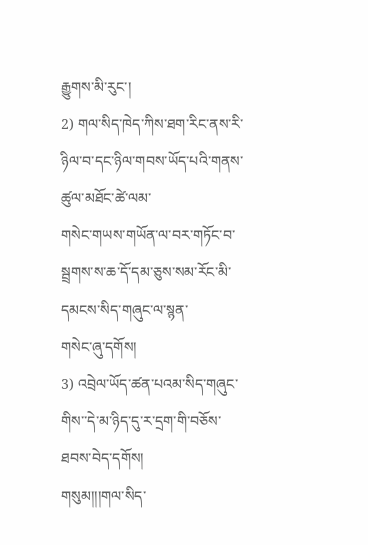རྒྱུགས་མི་རུང་།
2) གལ་སིད་ཁེད་ཀིས་ཐག་རིང་ནས་རི་ཉིལ་བ་དང་ཉིལ་གབས་ཡོད་པའི་གནས་ཚུལ་མཐོང་ཚེ་ལམ་
གསེང་གཡས་གཡོན་ལ་བར་གཏོང་བ་སྦྲགས་ས་ཆ་དོ་དམ་ཅུས་སམ་རོང་མི་དམངས་སིད་གཞུང་ལ་སྙན་
གསེང་ཞུ་དགོས།
3) འབྲེལ་ཡོད་ཚན་པའམ་སིད་གཞུང་གིས་་དེ་མ་ཉིད་དུ་ར་དྲག་གི་བཅོས་ཐབས་བེད་དགོས།
གསུམ།།།གལ་སིད་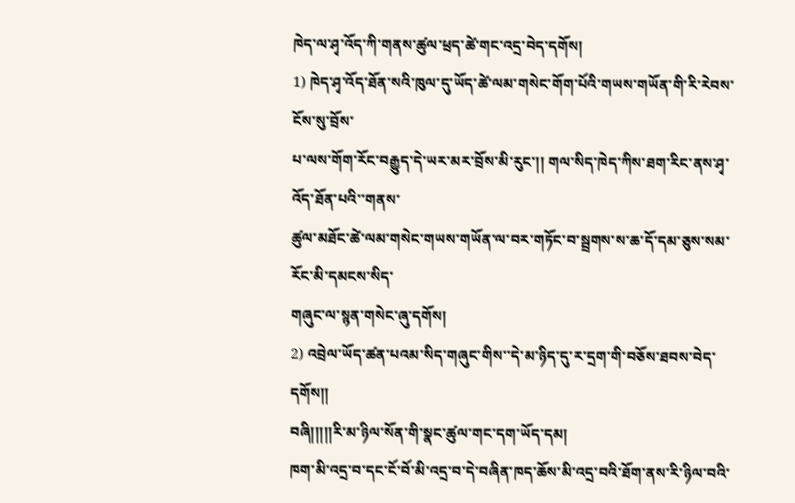ཁེད་ལ་ཤྭ་འོད་ཀི་གནས་ཚུལ་ཕྲད་ཚེ་གང་འདྲ་བེད་དགོས།
1) ཁེད་ཤྭ་འོད་ཐོན་སའི་ཁུལ་དུ་ཡོད་ཚེ་ལམ་གསེང་གོག་པོའི་གཡས་གཡོན་གི་རི་རེབས་ངོས་སུ་བྲོས་
པ་ལས་གོག་རོང་བརྒྱུད་དེ་ཡར་མར་བྲོས་མི་རུང་།། གལ་སིད་ཁེད་ཀིས་ཐག་རིང་ནས་ཤྭ་འོད་ཐོན་པའི་་གནས་
ཚུལ་མཐོང་ཚེ་ལམ་གསེང་གཡས་གཡོན་ལ་བར་གཏོང་བ་སྦྲགས་ས་ཆ་དོ་དམ་ཅུས་སམ་རོང་མི་དམངས་སིད་
གཞུང་ལ་སྙན་གསེང་ཞུ་དགོས།
2) འབྲེལ་ཡོད་ཚན་པའམ་སིད་གཞུང་གིས་་དེ་མ་ཉིད་དུ་ར་དྲག་གི་བཅོས་ཐབས་བེད་དགོས།།
བཞི།།།།།རི་མ་ཉིལ་སོན་གི་སྣང་ཚུལ་གང་དག་ཡོད་དམ།
ཁག་མི་འདྲ་བ་དང་ངོ་བོ་མི་འདྲ་བ་དེ་བཞིན་ཁད་ཆོས་མི་འདྲ་བའི་ཐོག་ནས་རི་ཉིལ་བའི་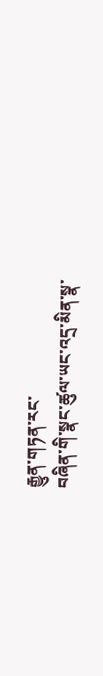རྒྱུན་གཏན་རང་
བཞིན་གི་སྣང་ཚུལ་ཡང་འདྲ་མིན་སྣ་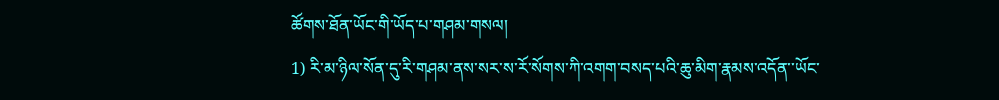ཚོགས་ཐོན་ཡོང་གི་ཡོད་པ་གཤམ་གསལ།
1) རི་མ་ཉིལ་སོན་དུ་རི་གཤམ་ནས་སར་ས་རོ་སོགས་ཀི་འགག་བསད་པའི་ཆུ་མིག་རྣམས་འདོན་་ཡོང་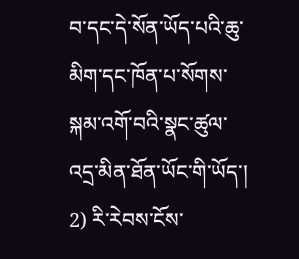བ་དང་དེ་སོན་ཡོད་པའི་ཆུ་མིག་དང་ཁོན་པ་སོགས་སྐམ་འགོ་བའི་སྣང་ཚུལ་འདྲ་མིན་ཐོན་ཡོང་གི་ཡོད་།
2) རི་རེབས་ངོས་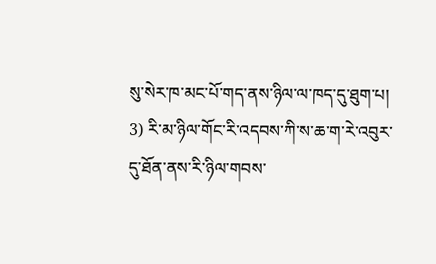སུ་སེར་ཁ་མང་པོ་གད་ནས་ཉིལ་ལ་ཁད་དུ་ཐུག་པ།
3) རི་མ་ཉིལ་གོང་རི་འདབས་ཀི་ས་ཆ་ག་རེ་འབུར་དུ་ཐོན་ནས་རི་ཉིལ་གབས་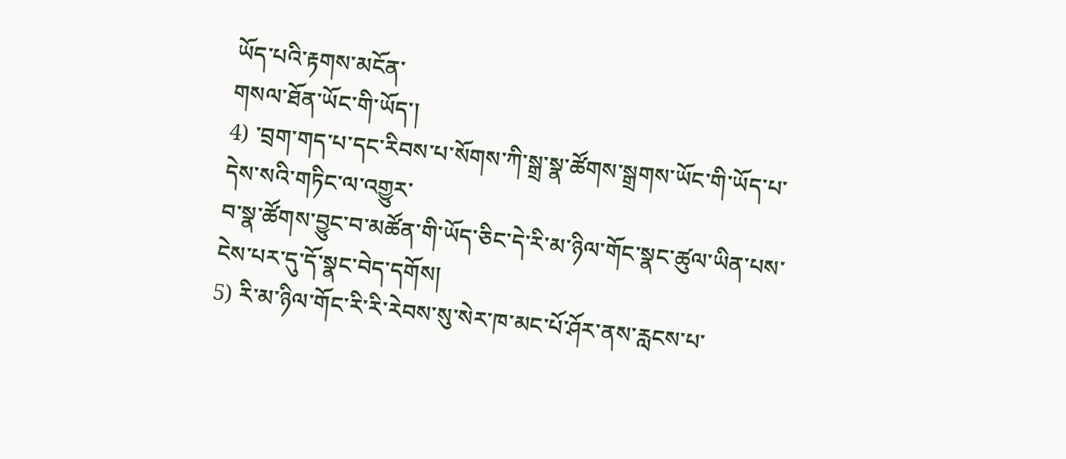ཡོད་པའི་རྟགས་མངོན་
གསལ་ཐོན་ཡོང་གི་ཡོད་།
4) ་བྲག་གད་པ་དང་རིབས་པ་སོགས་ཀི་སྒྲ་སྣ་ཚོགས་སྒྲགས་ཡོང་གི་ཡོད་པ་དེས་སའི་གཏིང་ལ་འགྱུར་
བ་སྣ་ཚོགས་བྱུང་བ་མཚོན་གི་ཡོད་ཅིང་དེ་རི་མ་ཉིལ་གོང་སྣང་ཚུལ་ཡིན་པས་ངེས་པར་དུ་དོ་སྣང་བེད་དགོས།
5) རི་མ་ཉིལ་གོང་རི་རི་རེབས་སུ་སེར་ཁ་མང་པོ་ཤོར་ནས་རླངས་པ་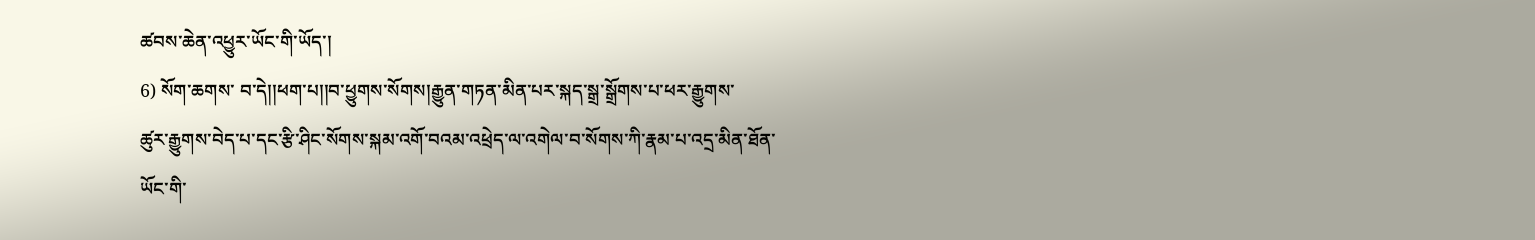ཚབས་ཆེན་འཕྱུར་ཡོང་གི་ཡོད་།
6) སོག་ཆགས་ བ་དེ།།ཕག་པ།།བ་ཕྱུགས་སོགས།རྒྱུན་གཏན་མིན་པར་སྐད་སྒྲ་སྒྲོགས་པ་ཕར་རྒྱུགས་
ཚུར་རྒྱུགས་བེད་པ་དང་རྩི་ཤིང་སོགས་སྐམ་འགོ་བའམ་འཕྲེད་ལ་འགེལ་བ་སོགས་ཀི་རྣམ་པ་འདྲ་མིན་ཐོན་
ཡོང་གི་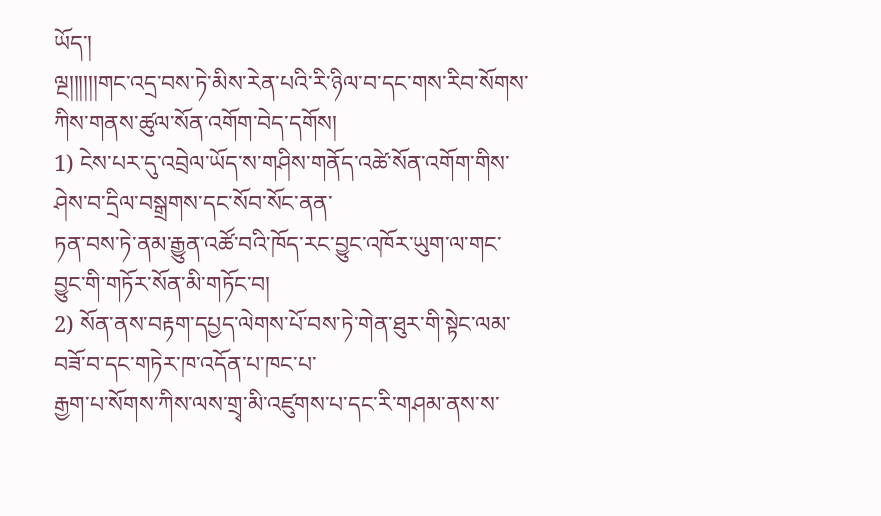ཡོད་།
ལྔ།།།།།།གང་འདྲ་བས་ཏེ་མིས་རེན་པའི་རི་ཉིལ་བ་དང་གས་རིབ་སོགས་ཀིས་གནས་ཚུལ་སོན་འགོག་བེད་དགོས།
1) ངེས་པར་དུ་འབྲེལ་ཡོད་ས་གཤིས་གནོད་འཚེ་སོན་འགོག་གིས་ཤེས་བ་དྲིལ་བསྒྲགས་དང་སོབ་སོང་ནན་
ཏན་བས་ཏེ་ནམ་རྒྱུན་འཚོ་བའི་ཁོད་རང་བྱུང་འཁོར་ཡུག་ལ་གང་བྱུང་གི་གཏོར་སོན་མི་གཏོང་བ།
2) སོན་ནས་བརྟག་དཔྱད་ལེགས་པོ་བས་ཏེ་གེན་ཐུར་གི་སྟེང་ལམ་བཟོ་བ་དང་གཏེར་ཁ་འདོན་པ་ཁང་པ་
རྒྱག་པ་སོགས་ཀིས་ལས་གྲྭ་མི་འཛུགས་པ་དང་རི་གཤམ་ནས་ས་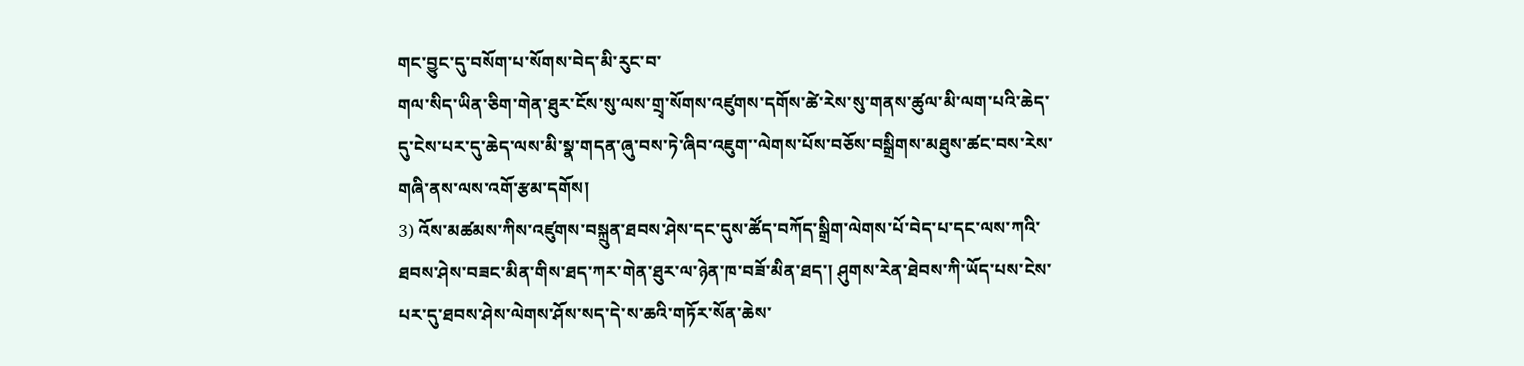གང་བྱུང་དུ་བསོག་པ་སོགས་བེད་མི་རུང་བ་
གལ་སིད་ཡིན་ཅིག་གེན་ཐུར་ངོས་སུ་ལས་གྲྭ་སོགས་འཛུགས་དགོས་ཚེ་རེས་སུ་གནས་ཚུལ་མི་ལག་པའི་ཆེད་
དུ་ངེས་པར་དུ་ཆེད་ལས་མི་སྣ་གདན་ཞུ་བས་ཏེ་ཞིབ་འཇུག་་ལེགས་པོས་བཅོས་བསྒྲིགས་མཐུས་ཚང་བས་རེས་
གཞི་ནས་ལས་འགོ་རྩམ་དགོས།
3) འོས་མཚམས་ཀིས་འཛུགས་བསྐྲུན་ཐབས་ཤེས་དང་དུས་ཚོད་བཀོད་སྒྲིག་ལེགས་པོ་བེད་པ་དང་ལས་ཀའི་
ཐབས་ཤེས་བཟང་མིན་གིས་ཐད་ཀར་གེན་ཐུར་ལ་ཉེན་ཁ་བཟོ་མིན་ཐད་། ཤུགས་རེན་ཐེབས་ཀི་ཡོད་པས་ངེས་
པར་དུ་ཐབས་ཤེས་ལེགས་ཤོས་སད་དེ་ས་ཆའི་གཏོར་སོན་ཆེས་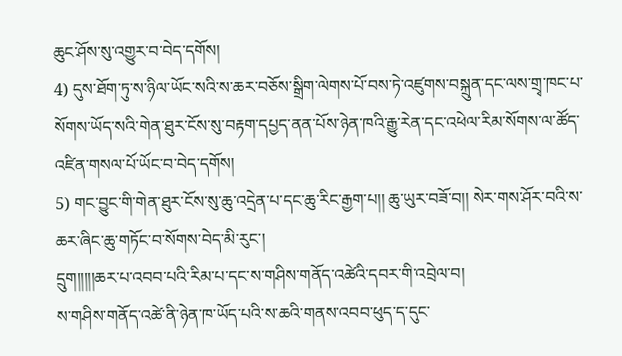ཆུང་ཤོས་སུ་འགྱུར་བ་བེད་དགོས།
4) དུས་ཐོག་ཏུ་ས་ཉིལ་ཡོང་སའི་ས་ཆར་བཅོས་སྒྲིག་ལེགས་པོ་བས་ཏེ་འཛུགས་བསྐྲུན་དང་ལས་གྲྭ་ཁང་པ་
སོགས་ཡོད་སའི་གེན་ཐུར་ངོས་སུ་བརྟག་དཔྱད་ནན་པོས་ཉེན་ཁའི་རྒྱུ་རེན་དང་འཕེལ་རིམ་སོགས་ལ་ཚོད་
འཛིན་གསལ་པོ་ཡོང་བ་བེད་དགོས།
5) གང་བྱུང་གི་གེན་ཐུར་ངོས་སུ་ཆུ་འདྲེན་པ་དང་ཆུ་རིང་རྒྱག་པ།། ཆུ་ཡུར་བཟོ་བ།། སེར་གས་ཤོར་བའི་ས་
ཆར་ཞིང་ཆུ་གཏོང་བ་སོགས་བེད་མི་རུང་།
དྲུག།།།།།ཆར་པ་འབབ་པའི་རིམ་པ་དང་ས་གཤིས་གནོད་འཚེའི་དབར་གི་འབྲེལ་བ།
ས་གཤིས་གནོད་འཚེ་ནི་ཉེན་ཁ་ཡོད་པའི་ས་ཆའི་གནས་འབབ་ཕུད་ད་དུང་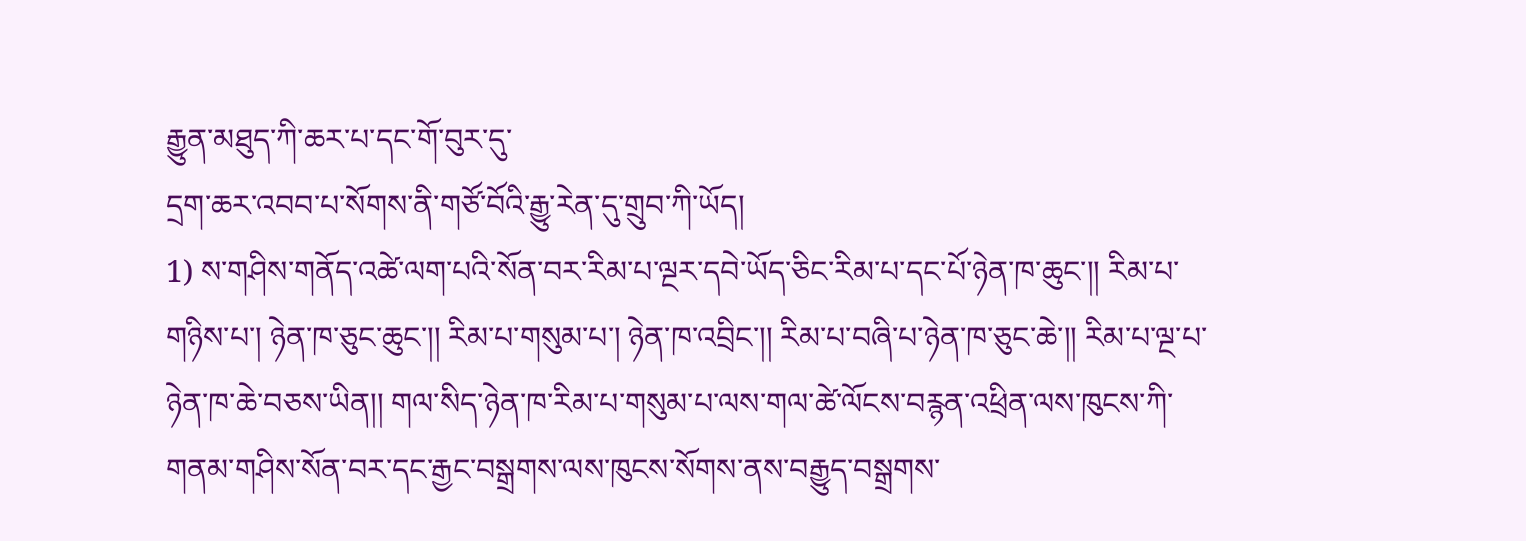རྒྱུན་མཐུད་ཀི་ཆར་པ་དང་གོ་བུར་དུ་
དྲག་ཆར་འབབ་པ་སོགས་ནི་གཙོ་བོའི་རྒྱུ་རེན་དུ་གྲུབ་ཀི་ཡོད།
1) ས་གཤིས་གནོད་འཚེ་ལག་པའི་སོན་བར་རིམ་པ་ལྔར་དབེ་ཡོད་ཅིང་རིམ་པ་དང་པོ་ཉེན་ཁ་ཆུང་།། རིམ་པ་
གཉིས་པ་། ཉེན་ཁ་ཅུང་ཆུང་།། རིམ་པ་གསུམ་པ་། ཉེན་ཁ་འབྲིང་།། རིམ་པ་བཞི་པ་ཉེན་ཁ་ཅུང་ཆེ་།། རིམ་པ་ལྔ་པ་
ཉེན་ཁ་ཆེ་བཅས་ཡིན།། གལ་སིད་ཉེན་ཁ་རིམ་པ་གསུམ་པ་ལས་གལ་ཚེ་ལོངས་བརྙན་འཕྲིན་ལས་ཁུངས་ཀི་
གནམ་གཤིས་སོན་བར་དང་རྒྱང་བསྒྲགས་ལས་ཁུངས་སོགས་ནས་བརྒྱུད་བསྒྲགས་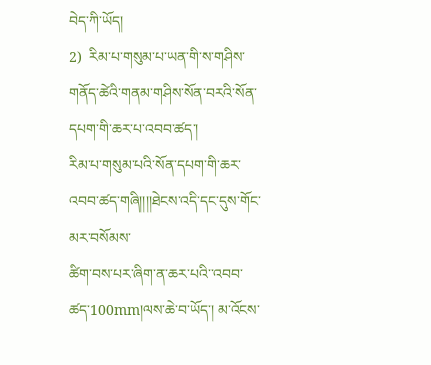བེད་ཀི་ཡོད།
2)  རིམ་པ་གསུམ་པ་ཡན་གི་ས་གཤིས་གནོད་ཚེའི་གནམ་གཤིས་སོན་བརའི་སོན་དཔག་གི་ཆར་པ་འབབ་ཚད་།
རིམ་པ་གསུམ་པའི་སོན་དཔག་གི་ཆར་འབབ་ཚད་གཞི།།།།ཐེངས་འདི་དང་དུས་གོང་མར་བསོམས་
ཚིག་བས་པར་ཞིག་ན་ཆར་པའི་་འབབ་ཚད་100mm།ལས་ཆེ་བ་ཡོད་། མ་འོངས་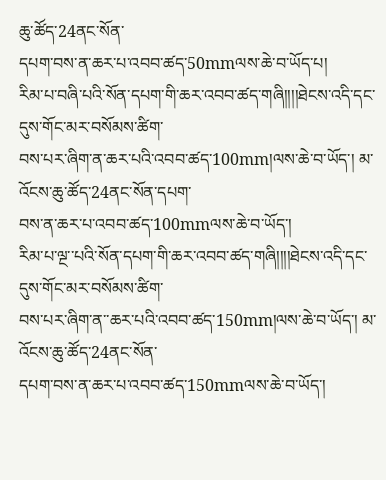ཆུ་ཚོད་24ནང་སོན་
དཔག་བས་ན་ཆར་པ་འབབ་ཚད་50mmལས་ཆེ་བ་ཡོད་པ།
རིམ་པ་བཞི་པའི་སོན་དཔག་གི་ཆར་འབབ་ཚད་གཞི།།།།ཐེངས་འདི་དང་དུས་གོང་མར་བསོམས་ཚིག་
བས་པར་ཞིག་ན་ཆར་པའི་འབབ་ཚད་100mm།ལས་ཆེ་བ་ཡོད་། མ་འོངས་ཆུ་ཚོད་24ནང་སོན་དཔག་
བས་ན་ཆར་པ་འབབ་ཚད་100mmལས་ཆེ་བ་ཡོད་།
རིམ་པ་ལྔ་་པའི་སོན་དཔག་གི་ཆར་འབབ་ཚད་གཞི།།།།ཐེངས་འདི་དང་དུས་གོང་མར་བསོམས་ཚིག་
བས་པར་ཞིག་ན་་ཆར་པའི་འབབ་ཚད་150mm།ལས་ཆེ་བ་ཡོད་། མ་འོངས་ཆུ་ཚོད་24ནང་སོན་
དཔག་བས་ན་ཆར་པ་འབབ་ཚད་150mmལས་ཆེ་བ་ཡོད་།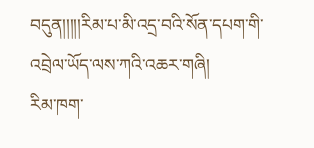བདུན།།།།།རིམ་པ་མི་འདྲ་བའི་སོན་དཔག་གི་འབྲེལ་ཡོད་ལས་ཀའི་འཆར་གཞི།
རིམ་ཁག་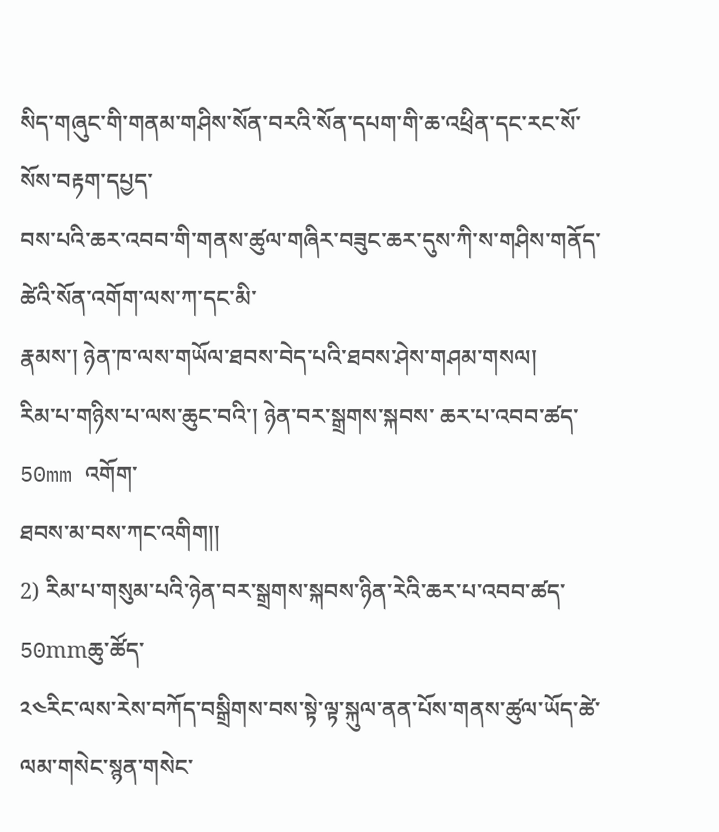སིད་གཞུང་གི་གནམ་གཤིས་སོན་བརའི་སོན་དཔག་གི་ཆ་འཕྲིན་དང་རང་སོ་སོས་བརྟག་དཔྱད་
བས་པའི་ཆར་འབབ་གི་གནས་ཚུལ་གཞིར་བཟུང་ཆར་དུས་ཀི་ས་གཤིས་གནོད་ཚེའི་སོན་འགོག་ལས་ཀ་དང་མི་
རྣམས་། ཉེན་ཁ་ལས་གཡོལ་ཐབས་བེད་པའི་ཐབས་ཤེས་གཤམ་གསལ།
རིམ་པ་གཉིས་པ་ལས་ཆུང་བའི་། ཉེན་བར་སྒྲགས་སྐབས་ ཆར་པ་འབབ་ཚད་50mm འགོག་
ཐབས་མ་བས་ཀང་འགིག།།
2) རིམ་པ་གསུམ་པའི་ཉེན་བར་སྒྲགས་སྐབས་ཉིན་རེའི་ཆར་པ་འབབ་ཚད་50mmཆུ་ཚོད་
༢༤རིང་ལས་རེས་བཀོད་བསྒྲིགས་བས་སྟེ་ལྟ་སྐུལ་ནན་པོས་གནས་ཚུལ་ཡོད་ཚེ་ལམ་གསེང་སྙན་གསེང་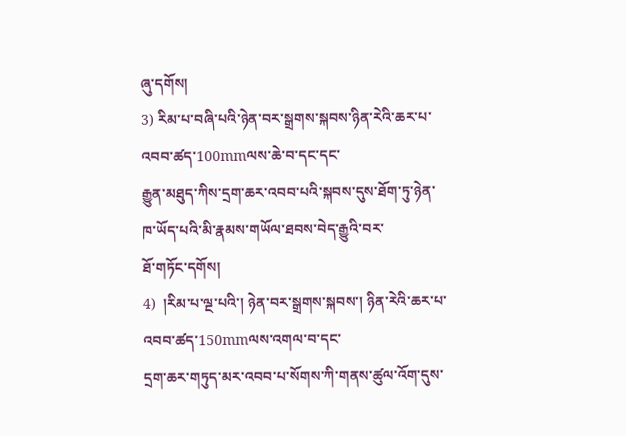ཞུ་དགོས།
3) རིམ་པ་བཞི་པའི་ཉེན་བར་སྒྲགས་སྐབས་ཉིན་རེའི་ཆར་པ་འབབ་ཚད་100mmལས་ཆེ་བ་དང་དང་
རྒྱུན་མཐུད་ཀིས་དྲག་ཆར་འབབ་པའི་སྐབས་དུས་ཐོག་ཏུ་ཉེན་ཁ་ཡོད་པའི་མི་རྣམས་གཡོལ་ཐབས་བེད་རྒྱུའི་བར་
ཐོ་གཏོང་དགོས།
4)  །རིམ་པ་ལྔ་པའི་། ཉེན་བར་སྒྲགས་སྐབས་། ཉིན་རེའི་ཆར་པ་འབབ་ཚད་150mmལས་འགལ་བ་དང་
དྲག་ཆར་གཏུད་མར་འབབ་པ་སོགས་ཀི་གནས་ཚུལ་འོག་དུས་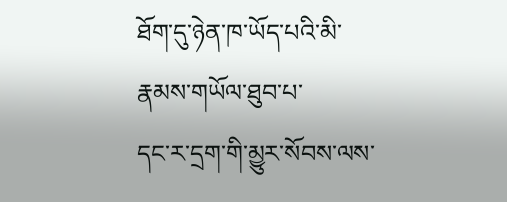ཐོག་དུ་ཉེན་ཁ་ཡོད་པའི་མི་རྣམས་གཡོལ་ཐུབ་པ་
དང་ར་དྲག་གི་མྱུར་སོབས་ལས་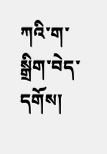ཀའི་ག་སྒྲིག་བེད་དགོས།